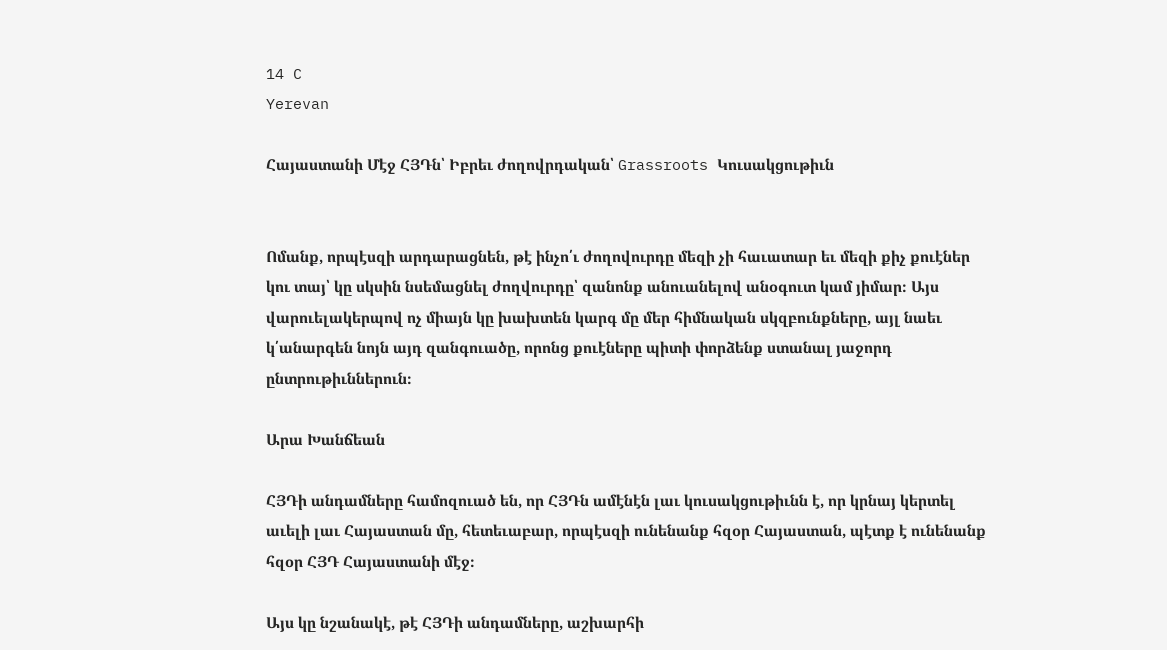14 C
Yerevan

Հայաստանի Մէջ ՀՅԴն՝ Իբրեւ ժողովրդական՝ Grassroots Կուսակցութիւն


Ոմանք, որպէսզի արդարացնեն, թէ ինչո՛ւ ժողովուրդը մեզի չի հաւատար եւ մեզի քիչ քուէներ կու տայ՝ կը սկսին նսեմացնել ժողվուրդը՝ զանոնք անուանելով անօգուտ կամ յիմար։ Այս վարուելակերպով ոչ միայն կը խախտեն կարգ մը մեր հիմնական սկզբունքները, այլ նաեւ կ՛անարգեն նոյն այդ զանգուածը, որոնց քուէները պիտի փորձենք ստանալ յաջորդ ընտրութիւններուն։

Արա Խանճեան

ՀՅԴի անդամները համոզուած են, որ ՀՅԴն ամէնէն լաւ կուսակցութիւնն է, որ կրնայ կերտել աւելի լաւ Հայաստան մը, հետեւաբար, որպէսզի ունենանք հզօր Հայաստան, պէտք է ունենանք հզօր ՀՅԴ Հայաստանի մէջ։

Այս կը նշանակէ, թէ ՀՅԴի անդամները, աշխարհի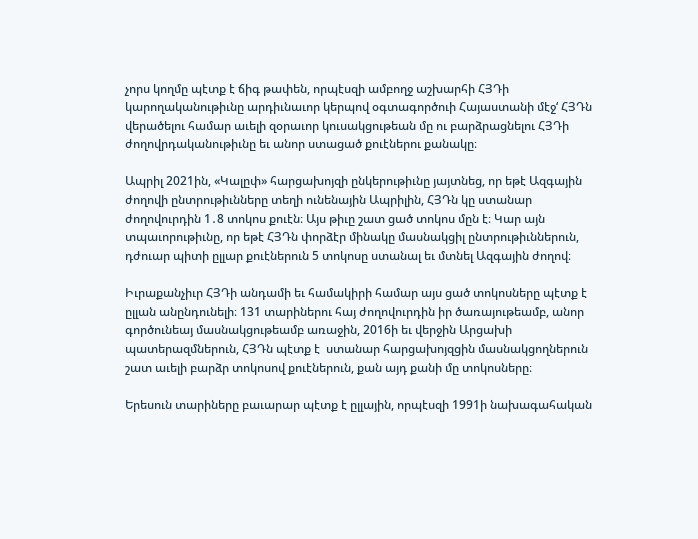չորս կողմը պէտք է ճիգ թափեն, որպէսզի ամբողջ աշխարհի ՀՅԴի կարողականութիւնը արդիւնաւոր կերպով օգտագործուի Հայաստանի մէջ‘ ՀՅԴն վերածելու համար աւելի զօրաւոր կուսակցութեան մը ու բարձրացնելու ՀՅԴի ժողովրդականութիւնը եւ անոր ստացած քուէներու քանակը։

Ապրիլ 2021ին, «Կալըփ» հարցախոյզի ընկերութիւնը յայտնեց, որ եթէ Ազգային ժողովի ընտրութիւնները տեղի ունենային Ապրիլին, ՀՅԴն կը ստանար ժողովուրդին 1․8 տոկոս քուէն։ Այս թիւը շատ ցած տոկոս մըն է։ Կար այն տպաւորութիւնը, որ եթէ ՀՅԴն փորձէր մինակը մասնակցիլ ընտրութիւններուն, դժուար պիտի ըլլար քուէներուն 5 տոկոսը ստանալ եւ մտնել Ազգային ժողով։

Իւրաքանչիւր ՀՅԴի անդամի եւ համակիրի համար այս ցած տոկոսները պէտք է ըլլան անընդունելի։ 131 տարիներու հայ ժողովուրդին իր ծառայութեամբ, անոր գործունեայ մասնակցութեամբ առաջին, 2016ի եւ վերջին Արցախի պատերազմներուն, ՀՅԴն պէտք է  ստանար հարցախոյզցին մասնակցողներուն շատ աւելի բարձր տոկոսով քուէներուն, քան այդ քանի մը տոկոսները։

Երեսուն տարիները բաւարար պէտք է ըլլային, որպէսզի 1991ի նախագահական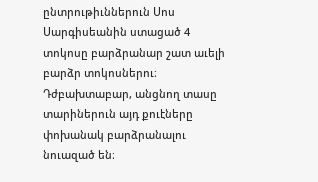ընտրութիւններուն Սոս Սարգիսեանին ստացած 4 տոկոսը բարձրանար շատ աւելի բարձր տոկոսներու։ Դժբախտաբար, անցնող տասը տարիներուն այդ քուէները փոխանակ բարձրանալու նուազած են։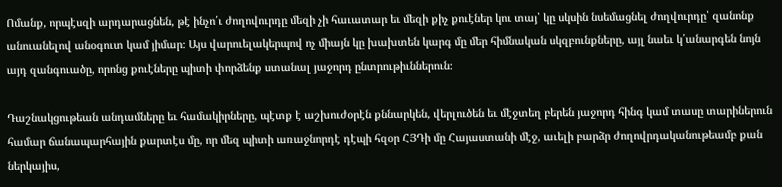Ոմանք, որպէսզի արդարացնեն, թէ ինչո՛ւ ժողովուրդը մեզի չի հաւատար եւ մեզի քիչ քուէներ կու տայ՝ կը սկսին նսեմացնել ժողվուրդը՝ զանոնք անուանելով անօգուտ կամ յիմար։ Այս վարուելակերպով ոչ միայն կը խախտեն կարգ մը մեր հիմնական սկզբունքները, այլ նաեւ կ՛անարգեն նոյն այդ զանգուածը, որոնց քուէները պիտի փորձենք ստանալ յաջորդ ընտրութիւններուն։

Դաշնակցութեան անդամները եւ համակիրները, պէտք է աշխուժօրէն քննարկեն, վերլուծեն եւ մէջտեղ բերեն յաջորդ հինգ կամ տասը տարիներուն համար ճանապարհային քարտէս մը, որ մեզ պիտի առաջնորդէ դէպի հզօր ՀՅԴի մը Հայաստանի մէջ, աւելի բարձր ժողովրդականութեամբ քան ներկայիս,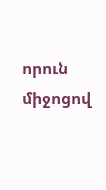որուն միջոցով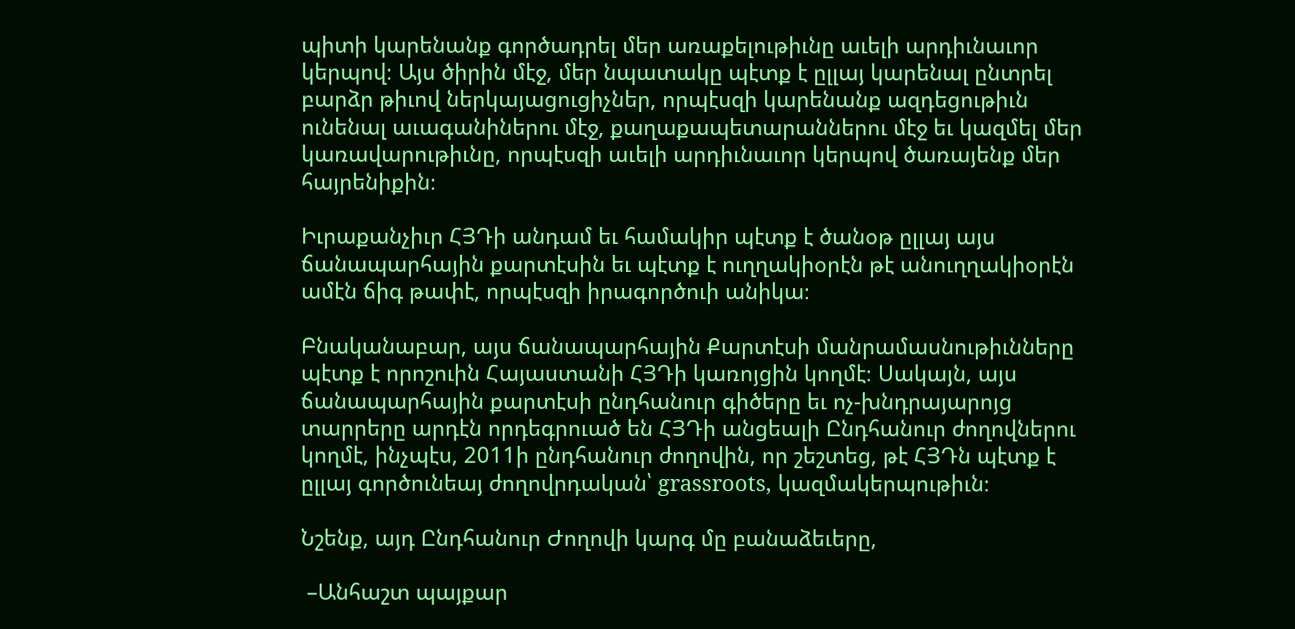պիտի կարենանք գործադրել մեր առաքելութիւնը աւելի արդիւնաւոր կերպով։ Այս ծիրին մէջ, մեր նպատակը պէտք է ըլլայ կարենալ ընտրել բարձր թիւով ներկայացուցիչներ, որպէսզի կարենանք ազդեցութիւն ունենալ աւագանիներու մէջ, քաղաքապետարաններու մէջ եւ կազմել մեր կառավարութիւնը, որպէսզի աւելի արդիւնաւոր կերպով ծառայենք մեր հայրենիքին։

Իւրաքանչիւր ՀՅԴի անդամ եւ համակիր պէտք է ծանօթ ըլլայ այս ճանապարհային քարտէսին եւ պէտք է ուղղակիօրէն թէ անուղղակիօրէն ամէն ճիգ թափէ, որպէսզի իրագործուի անիկա։

Բնականաբար, այս ճանապարհային Քարտէսի մանրամասնութիւնները պէտք է որոշուին Հայաստանի ՀՅԴի կառոյցին կողմէ։ Սակայն, այս ճանապարհային քարտէսի ընդհանուր գիծերը եւ ոչ-խնդրայարոյց տարրերը արդէն որդեգրուած են ՀՅԴի անցեալի Ընդհանուր ժողովներու կողմէ, ինչպէս, 2011ի ընդհանուր ժողովին, որ շեշտեց, թէ ՀՅԴն պէտք է ըլլայ գործունեայ ժողովրդական՝ grassroots, կազմակերպութիւն։

Նշենք, այդ Ընդհանուր Ժողովի կարգ մը բանաձեւերը,

 –Անհաշտ պայքար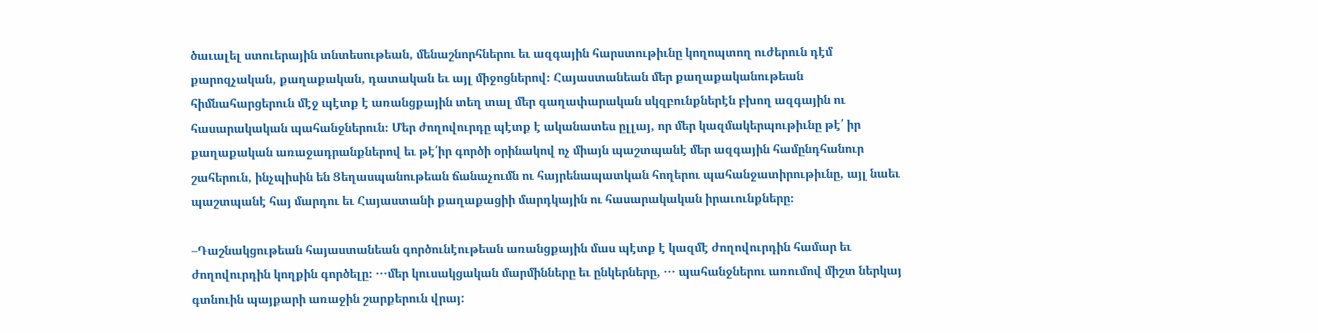ծաւալել ստուերային տնտեսութեան, մենաշնորհներու եւ ազգային հարստութիւնը կողոպտող ուժերուն դէմ քարոզչական, քաղաքական, դատական եւ այլ միջոցներով։ Հայաստանեան մեր քաղաքականութեան հիմնահարցերուն մէջ պէտք է առանցքային տեղ տալ մեր գաղափարական սկզբունքներէն բխող ազգային ու հասարակական պահանջներուն։ Մեր ժողովուրդը պէտք է ականատես ըլլայ, որ մեր կազմակերպութիւնը թէ՛ իր քաղաքական առաջադրանքներով եւ թէ՛իր գործի օրինակով ոչ միայն պաշտպանէ մեր ազգային համընդհանուր շահերուն, ինչպիսին են Ցեղասպանութեան ճանաչումն ու հայրենապատկան հողերու պահանջատիրութիւնը, այլ նաեւ պաշտպանէ հայ մարդու եւ Հայաստանի քաղաքացիի մարդկային ու հասարակական իրաւունքները։

–Դաշնակցութեան հայաստանեան գործունէութեան առանցքային մաս պէտք է կազմէ ժողովուրդին համար եւ ժողովուրդին կողքին գործելը։ ․․․մեր կուսակցական մարմինները եւ ընկերները, ․․․ պահանջներու առումով միշտ ներկայ գտնուին պայքարի առաջին շարքերուն վրայ: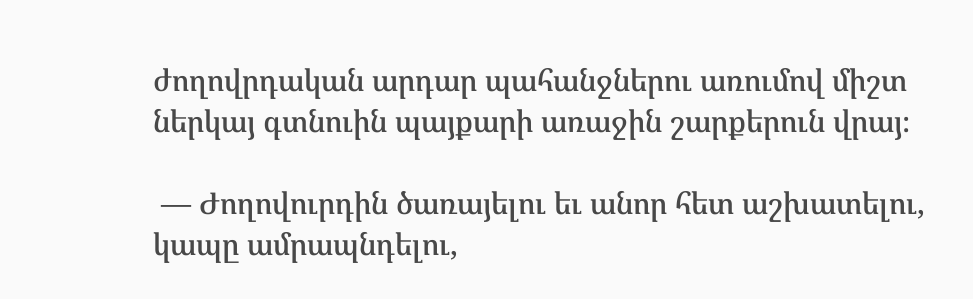ժողովրդական արդար պահանջներու առումով միշտ ներկայ գտնուին պայքարի առաջին շարքերուն վրայ։

 — Ժողովուրդին ծառայելու եւ անոր հետ աշխատելու, կապը ամրապնդելու,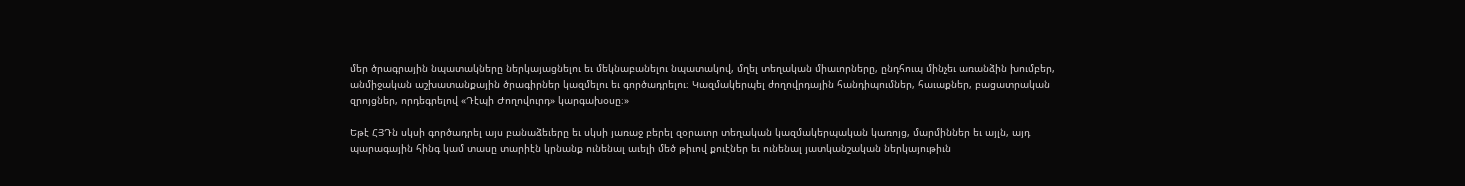մեր ծրագրային նպատակները ներկայացնելու եւ մեկնաբանելու նպատակով, մղել տեղական միաւորները, ընդհուպ մինչեւ առանձին խումբեր, անմիջական աշխատանքային ծրագիրներ կազմելու եւ գործադրելու։ Կազմակերպել ժողովրդային հանդիպումներ, հաւաքներ, բացատրական զրոյցներ, որդեգրելով «Դէպի Ժողովուրդ» կարգախօսը։»

Եթէ ՀՅԴն սկսի գործադրել այս բանաձեւերը եւ սկսի յառաջ բերել զօրաւոր տեղական կազմակերպական կառոյց, մարմիններ եւ այլն, այդ պարագային հինգ կամ տասը տարիէն կրնանք ունենալ աւելի մեծ թիւով քուէներ եւ ունենալ յատկանշական ներկայութիւն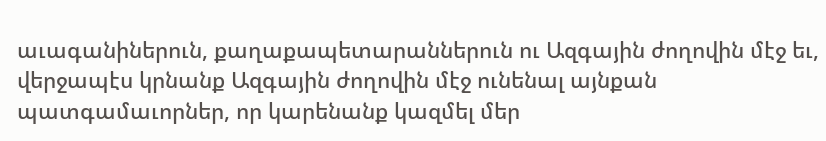աւագանիներուն, քաղաքապետարաններուն ու Ազգային ժողովին մէջ եւ, վերջապէս կրնանք Ազգային ժողովին մէջ ունենալ այնքան պատգամաւորներ, որ կարենանք կազմել մեր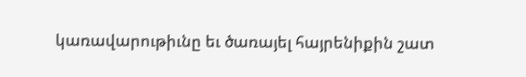կառավարութիւնը եւ ծառայել հայրենիքին շատ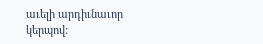աւելի արդիւնաւոր կերպով: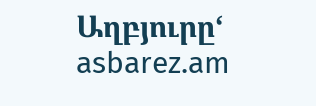Աղբյուրը‘ asbarez.am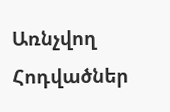Առնչվող Հոդվածներ